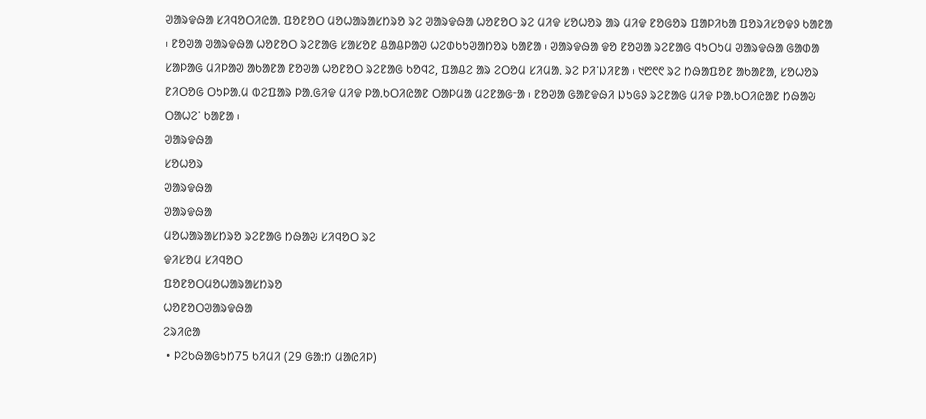ᱣᱟᱨᱫᱷᱟ ᱥᱤᱧᱚᱛᱤᱭᱟᱹ ᱯᱚᱱᱚᱛ ᱢᱚᱦᱟᱨᱟᱥᱴᱨᱚ ᱨᱮ ᱣᱟᱨᱫᱷᱟ ᱦᱚᱱᱚᱛ ᱨᱮ ᱢᱤᱫ ᱥᱚᱦᱚᱨ ᱟᱨ ᱢᱤᱫ ᱱᱚᱜᱚᱨ ᱯᱟᱞᱤᱠᱟ ᱯᱚᱨᱤᱥᱚᱫᱽ ᱠᱟᱱᱟ ᱾ ᱱᱚᱣᱟ ᱣᱟᱨᱫᱷᱟ ᱦᱚᱱᱚᱛ ᱨᱮᱱᱟᱜ ᱥᱟᱥᱚᱱ ᱪᱟᱪᱞᱟᱣ ᱦᱮᱰᱠᱩᱣᱟᱴᱚᱨ ᱠᱟᱱᱟ ᱾ ᱣᱟᱨᱫᱷᱟ ᱫᱚ ᱱᱚᱣᱟ ᱨᱮᱱᱟᱜ ᱧᱩᱛᱩᱢ ᱣᱟᱨᱫᱷᱟ ᱜᱟᱰᱟ ᱥᱟᱞᱟᱜ ᱢᱤᱞᱟᱣ ᱟᱠᱟᱱᱟ ᱱᱚᱣᱟ ᱦᱚᱱᱚᱛ ᱨᱮᱱᱟᱜ ᱠᱚᱧᱮ, ᱯᱟᱪᱮ ᱟᱨ ᱮᱛᱚᱢ ᱥᱤᱢᱟᱹ ᱨᱮ ᱞᱤᱸᱡᱤᱱᱟ ᱾ ᱑᱘᱖᱖ ᱨᱮ ᱴᱷᱟᱯᱚᱱ ᱟᱠᱟᱱᱟ, ᱥᱚᱦᱚᱨ ᱱᱤᱛᱚᱜ ᱛᱩᱞᱟᱹᱢ ᱵᱮᱯᱟᱨ ᱞᱟᱹᱜᱤᱫ ᱢᱤᱫ ᱞᱟᱹᱠᱛᱤᱭᱟᱱ ᱛᱟᱞᱢᱟ ᱢᱮᱱᱟᱜᱼᱟ ᱾ ᱱᱚᱣᱟ ᱜᱟᱱᱫᱷᱤ ᱡᱩᱜᱽ ᱨᱮᱱᱟᱜ ᱢᱤᱫ ᱞᱟᱹᱠᱛᱤᱭᱟᱱ ᱴᱷᱟᱶ ᱛᱟᱦᱮᱸ ᱠᱟᱱᱟ ᱾
ᱣᱟᱨᱫᱷᱟ
ᱥᱚᱦᱚᱨ
ᱣᱟᱨᱫᱷᱟ
ᱣᱟᱨᱫᱷᱟ
ᱢᱚᱦᱟᱨᱟᱥᱴᱨᱚ ᱨᱮᱱᱟᱜ ᱴᱷᱟᱶ ᱥᱤᱧᱚᱛ ᱨᱮ
ᱫᱤᱥᱚᱢ ᱥᱤᱧᱚᱛ
ᱯᱚᱱᱚᱛᱢᱚᱦᱟᱨᱟᱥᱴᱨᱚ
ᱦᱚᱱᱚᱛᱣᱟᱨᱫᱷᱟ
ᱮᱨᱤᱭᱟ
 • ᱞᱮᱠᱷᱟᱜᱩᱴ75 ᱠᱤᱢᱤ (29 ᱜᱟᱺᱴ ᱢᱟᱭᱤᱞ)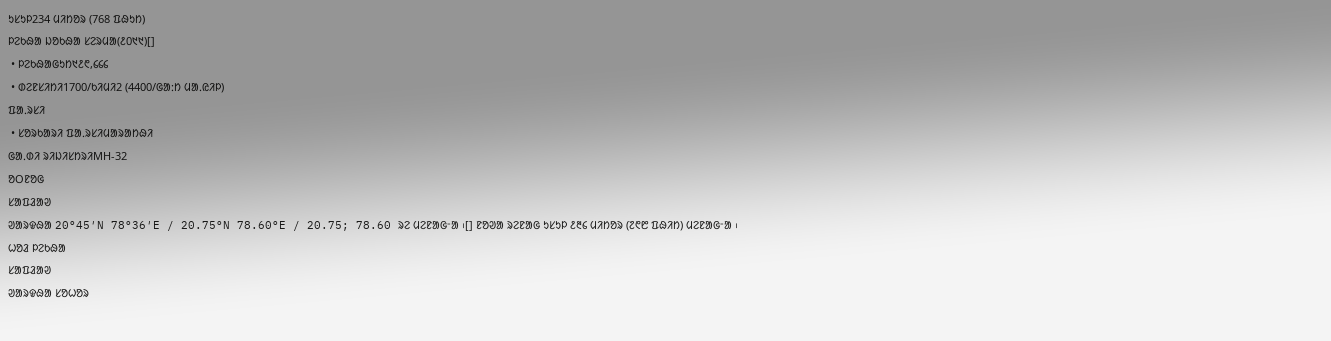ᱩᱥᱩᱞ234 ᱢᱤᱴᱚᱨ (768 ᱯᱷᱩᱴ)
ᱞᱮᱠᱷᱟ ᱡᱚᱠᱷᱟ ᱥᱮᱨᱢᱟ(᱒᱐᱑᱑)[]
 • ᱞᱮᱠᱷᱟᱜᱩᱴ᱑᱒᱖,᱔᱔᱔
 • ᱰᱮᱱᱥᱤᱴᱤ1700/ᱠᱤᱢᱤ2 (4400/ᱜᱟᱺᱴ ᱢᱟᱹᱭᱤᱞ)
ᱯᱟᱹᱨᱥᱤ
 • ᱥᱚᱨᱠᱟᱨᱤ ᱯᱟᱹᱨᱥᱤᱢᱟᱨᱟᱴᱷᱤ
ᱜᱟᱹᱰᱤ ᱨᱤᱡᱤᱥᱴᱨᱤMH-32
ᱚᱛᱱᱚᱜ
ᱥᱟᱯᱲᱟᱣ
ᱣᱟᱨᱫᱷᱟ 20°45′N 78°36′E / 20.75°N 78.60°E / 20.75; 78.60 ᱨᱮ ᱢᱮᱱᱟᱜᱼᱟ ᱾[] ᱱᱚᱣᱟ ᱨᱮᱱᱟᱜ ᱩᱥᱩᱞ ᱒᱓᱔ ᱢᱤᱴᱚᱨ (᱗᱖᱘ ᱯᱷᱤᱴ) ᱢᱮᱱᱟᱜᱼᱟ ᱾
ᱦᱚᱲ ᱞᱮᱠᱷᱟ
ᱥᱟᱯᱲᱟᱣ
ᱣᱟᱨᱫᱷᱟ ᱥᱚᱦᱚᱨ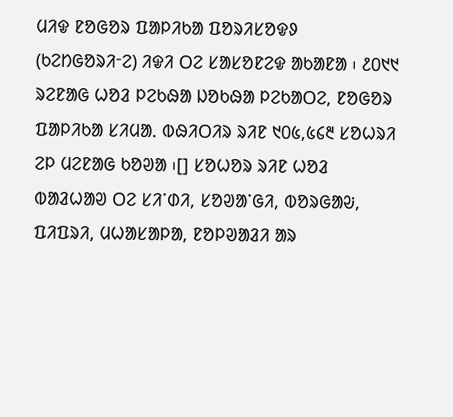ᱢᱤᱫ ᱱᱚᱜᱚᱨ ᱯᱟᱞᱤᱠᱟ ᱯᱚᱨᱤᱥᱚᱫᱽ (ᱠᱮᱴᱜᱚᱨᱤᱼᱮ) ᱤᱫᱤ ᱛᱮ ᱥᱟᱥᱚᱱᱮᱫ ᱟᱠᱟᱱᱟ ᱾ ᱒᱐᱑᱑ ᱨᱮᱱᱟᱜ ᱦᱚᱲ ᱞᱮᱠᱷᱟ ᱡᱚᱠᱷᱟ ᱞᱮᱠᱟᱛᱮ, ᱱᱚᱜᱚᱨ ᱯᱟᱞᱤᱠᱟ ᱥᱤᱢᱟᱹ ᱵᱷᱤᱛᱤᱨ ᱨᱤᱱ ᱑᱐᱕,᱕᱔᱓ ᱥᱚᱦᱨᱤ ᱮᱞ ᱢᱮᱱᱟᱜ ᱠᱚᱣᱟ ᱾[] ᱥᱚᱦᱚᱨ ᱨᱤᱱ ᱦᱚᱲ ᱵᱟᱲᱦᱟᱣ ᱛᱮ ᱥᱤᱸᱰᱤ, ᱥᱚᱣᱟᱸᱜᱤ, ᱵᱚᱨᱜᱟᱶ, ᱯᱤᱯᱨᱤ, ᱢᱦᱟᱥᱟᱞᱟ, ᱱᱚᱞᱣᱟᱲᱤ ᱟᱨ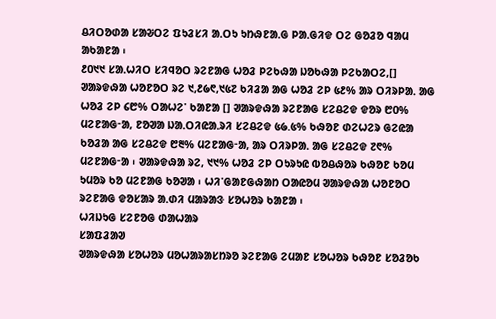ᱪᱤᱛᱚᱰᱟ ᱥᱟᱶᱛᱮ ᱯᱩᱲᱥᱤ ᱟᱹᱛᱩ ᱩᱴᱷᱱᱟᱹᱜ ᱞᱟᱹᱜᱤᱫ ᱛᱮ ᱜᱚᱲᱚ ᱧᱟᱢ ᱟᱠᱟᱱᱟ ᱾
᱒᱐᱑᱑ ᱥᱟᱹᱦᱤᱛ ᱥᱤᱧᱚᱛ ᱨᱮᱱᱟᱜ ᱦᱚᱲ ᱞᱮᱠᱷᱟ ᱡᱚᱠᱷᱟ ᱞᱮᱠᱟᱛᱮ,[] ᱣᱟᱨᱫᱷᱟ ᱦᱚᱱᱚᱛ ᱨᱮ ᱑,᱒᱙᱖,᱑᱕᱗ ᱠᱤᱲᱟ ᱟᱜ ᱦᱚᱲ ᱮᱞ ᱕᱒% ᱟᱨ ᱛᱤᱨᱞᱟᱹ ᱟᱜ ᱦᱚᱲ ᱮᱞ ᱔᱘% ᱛᱟᱦᱮᱸ ᱠᱟᱱᱟ [] ᱣᱟᱨᱫᱷᱟ ᱨᱮᱱᱟᱜ ᱥᱮᱪᱮᱫ ᱫᱚᱨ ᱘᱐% ᱢᱮᱱᱟᱜᱼᱟ, ᱱᱚᱣᱟ ᱡᱟᱹᱛᱤᱭᱟᱹᱨᱤ ᱥᱮᱪᱮᱫ ᱕᱙.᱕% ᱠᱷᱚᱱ ᱰᱮᱦᱮᱨ ᱜᱮᱭᱟ ᱠᱚᱲᱟ ᱟᱜ ᱥᱮᱪᱮᱫ ᱘᱓% ᱢᱮᱱᱟᱜᱼᱟ, ᱟᱨ ᱛᱤᱨᱞᱟᱹ ᱟᱜ ᱥᱮᱪᱮᱫ ᱗᱖% ᱢᱮᱱᱟᱜᱼᱟ ᱾ ᱣᱟᱨᱫᱷᱟ ᱨᱮ, ᱑᱑% ᱦᱚᱲ ᱮᱞ ᱛᱩᱨᱩᱭ ᱵᱚᱪᱷᱚᱨ ᱠᱷᱚᱱ ᱠᱚᱢ ᱩᱢᱚᱨ ᱠᱚ ᱢᱮᱱᱟᱜ ᱠᱚᱣᱟ ᱾ ᱦᱤᱸᱜᱟᱱᱜᱷᱟᱴ ᱛᱟᱭᱚᱢ ᱣᱟᱨᱫᱷᱟ ᱦᱚᱱᱚᱛ ᱨᱮᱱᱟᱜ ᱫᱚᱥᱟᱨ ᱟᱹᱰᱤ ᱢᱟᱨᱟᱝ ᱥᱚᱦᱚᱨ ᱠᱟᱱᱟ ᱾
ᱦᱤᱡᱩᱜ ᱥᱮᱱᱚᱜ ᱰᱟᱦᱟᱨ
ᱥᱟᱯᱲᱟᱣ
ᱣᱟᱨᱫᱷᱟ ᱥᱚᱦᱚᱨ ᱢᱚᱦᱟᱨᱟᱥᱴᱨᱚ ᱨᱮᱱᱟᱜ ᱮᱢᱟᱱ ᱥᱚᱦᱚᱨ ᱠᱷᱚᱱ ᱥᱚᱲᱚᱠ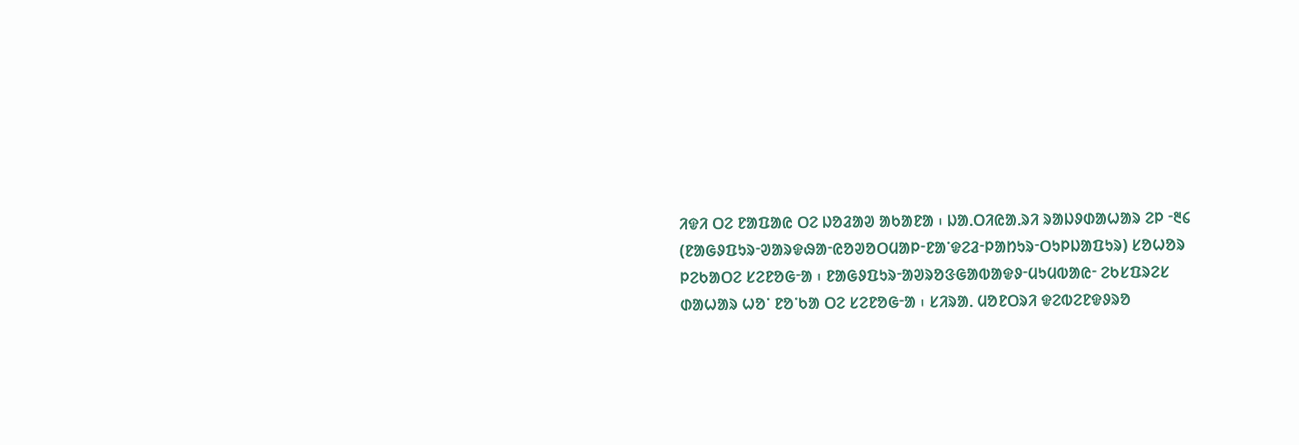ᱤᱫᱤ ᱛᱮ ᱱᱟᱯᱟᱭ ᱛᱮ ᱡᱚᱲᱟᱣ ᱟᱠᱟᱱᱟ ᱾ ᱡᱟᱹᱛᱤᱭᱟᱹᱨᱤ ᱨᱟᱡᱽᱰᱟᱦᱟᱨ ᱮᱞ ᱼ᱓᱔ (ᱱᱟᱜᱽᱯᱩᱨᱼᱣᱟᱨᱫᱷᱟᱼᱭᱚᱣᱚᱛᱢᱟᱞᱼᱱᱟᱸᱫᱮᱲᱼᱞᱟᱴᱩᱨᱼᱛᱩᱞᱡᱟᱯᱩᱨ) ᱥᱚᱦᱚᱨ ᱞᱮᱠᱟᱛᱮ ᱥᱮᱱᱚᱜᱼᱟ ᱾ ᱱᱟᱜᱽᱯᱩᱨᱼᱟᱣᱨᱚᱝᱜᱟᱵᱟᱫᱽᱼᱢᱩᱢᱵᱟᱭᱼ ᱮᱠᱥᱯᱨᱮᱥ ᱰᱟᱦᱟᱨ ᱦᱚᱸ ᱱᱚᱸᱠᱟ ᱛᱮ ᱥᱮᱱᱚᱜᱼᱟ ᱾ ᱥᱤᱨᱟᱹ ᱢᱚᱱᱛᱨᱤ ᱫᱮᱵᱮᱱᱫᱽᱨᱚ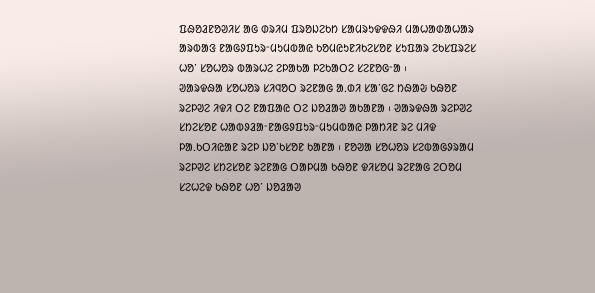ᱯᱷᱚᱲᱱᱚᱣᱤᱥ ᱟᱜ ᱰᱨᱤᱢ ᱯᱨᱚᱡᱮᱠᱴ ᱥᱟᱢᱨᱩᱫᱫᱷᱤ ᱢᱟᱦᱟᱰᱟᱦᱟᱨ ᱟᱨᱵᱟᱝ ᱱᱟᱜᱽᱯᱩᱨᱼᱢᱩᱢᱵᱟᱭ ᱠᱚᱢᱭᱩᱱᱤᱠᱮᱥᱚᱱ ᱥᱩᱯᱟᱨ ᱮᱠᱥᱯᱨᱮᱥ ᱦᱚᱸ ᱥᱚᱦᱚᱨ ᱵᱟᱨᱦᱮ ᱮᱞᱟᱠᱟ ᱞᱮᱠᱟᱛᱮ ᱥᱮᱱᱚᱜᱼᱟ ᱾
ᱣᱟᱨᱫᱷᱟ ᱥᱚᱦᱚᱨ ᱥᱤᱧᱚᱛ ᱨᱮᱱᱟᱜ ᱟᱹᱰᱤ ᱥᱟᱸᱜᱮ ᱴᱷᱟᱶ ᱠᱷᱚᱱ ᱨᱮᱞᱣᱮ ᱤᱫᱤ ᱛᱮ ᱱᱟᱯᱟᱭ ᱛᱮ ᱡᱚᱲᱟᱣ ᱟᱠᱟᱱᱟ ᱾ ᱣᱟᱨᱫᱷᱟ ᱨᱮᱞᱣᱮ ᱥᱴᱮᱥᱚᱱ ᱦᱟᱵᱽᱲᱟᱼᱱᱟᱜᱽᱯᱩᱨᱼᱢᱩᱢᱵᱟᱭ ᱞᱟᱴᱤᱱ ᱨᱮ ᱢᱤᱫ ᱞᱟᱹᱠᱛᱤᱭᱟᱱ ᱨᱮᱞ ᱡᱚᱸᱠᱥᱚᱱ ᱠᱟᱱᱟ ᱾ ᱱᱚᱣᱟ ᱥᱚᱦᱚᱨ ᱥᱮᱵᱟᱜᱽᱨᱟᱢ ᱨᱮᱞᱣᱮ ᱥᱴᱮᱥᱚᱱ ᱨᱮᱱᱟᱜ ᱛᱟᱞᱢᱟ ᱠᱷᱚᱱ ᱫᱤᱥᱚᱢ ᱨᱮᱱᱟᱜ ᱮᱛᱚᱢ ᱥᱮᱦᱮᱫ ᱠᱷᱚᱱ ᱦᱚᱸ ᱡᱚᱲᱟᱣ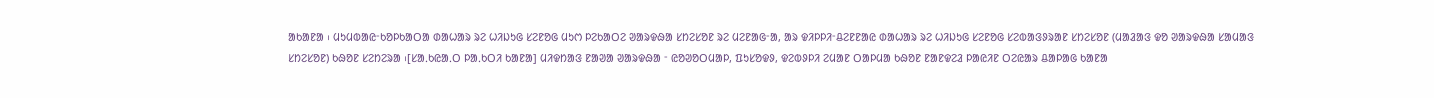ᱟᱠᱟᱱᱟ ᱾ ᱢᱩᱢᱵᱟᱭᱼᱠᱚᱞᱠᱟᱛᱟ ᱰᱟᱦᱟᱨ ᱨᱮ ᱦᱤᱡᱩᱜ ᱥᱮᱱᱚᱜ ᱢᱩᱬ ᱞᱮᱠᱟᱛᱮ ᱣᱟᱨᱫᱷᱟ ᱥᱴᱮᱥᱚᱱ ᱨᱮ ᱢᱮᱱᱟᱜᱼᱟ, ᱟᱨ ᱫᱤᱞᱞᱤᱼᱪᱮᱱᱱᱟᱭ ᱰᱟᱦᱟᱨ ᱨᱮ ᱦᱤᱡᱩᱜ ᱥᱮᱱᱚᱜ ᱥᱮᱵᱟᱝᱽᱨᱟᱱ ᱥᱴᱮᱥᱚᱱ (ᱢᱟᱲᱟᱝ ᱫᱚ ᱣᱟᱨᱫᱷᱟ ᱥᱟᱢᱟᱝ ᱥᱴᱮᱥᱚᱱ) ᱠᱷᱚᱱ ᱥᱮᱴᱮᱨᱟ ᱾[ᱥᱟᱹᱠᱭᱟᱹᱛ ᱞᱟᱹᱠᱛᱤ ᱠᱟᱱᱟ] ᱢᱤᱫᱴᱟᱝ ᱱᱟᱣᱟ ᱣᱟᱨᱫᱷᱟ ᱼ ᱭᱚᱣᱚᱛᱢᱟᱞ, ᱯᱩᱥᱚᱫᱽ, ᱫᱮᱵᱽᱞᱤ ᱮᱢᱟᱱ ᱛᱟᱞᱢᱟ ᱠᱷᱚᱱ ᱱᱟᱱᱫᱮᱲ ᱞᱟᱭᱤᱱ ᱛᱮᱭᱟᱨ ᱪᱟᱞᱟᱜ ᱠᱟᱱᱟ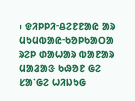᱾ ᱫᱤᱞᱞᱤᱼᱪᱮᱱᱱᱟᱭ ᱟᱨ ᱢᱩᱢᱵᱟᱭᱼᱠᱚᱞᱠᱟᱛᱟ ᱨᱮᱞ ᱰᱟᱦᱟᱨ ᱵᱟᱱᱟᱨ ᱢᱟᱲᱟᱝ ᱠᱷᱚᱱ ᱜᱮ ᱥᱟᱸᱜᱮ ᱦᱤᱡᱩᱜ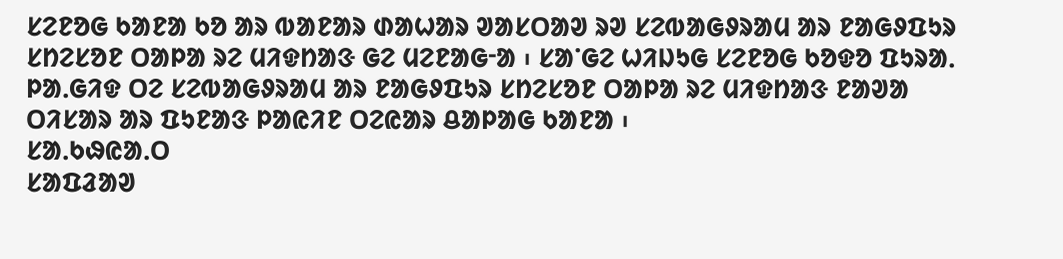ᱥᱮᱱᱚᱜ ᱠᱟᱱᱟ ᱠᱚ ᱟᱨ ᱵᱟᱱᱟᱨ ᱰᱟᱦᱟᱨ ᱣᱟᱥᱛᱟᱣ ᱨᱣ ᱥᱮᱵᱟᱜᱽᱨᱟᱢ ᱟᱨ ᱱᱟᱜᱽᱯᱩᱨ ᱥᱴᱮᱥᱚᱱ ᱛᱟᱞᱟ ᱨᱮ ᱢᱤᱫᱴᱟᱝ ᱜᱮ ᱢᱮᱱᱟᱜᱼᱟ ᱾ ᱥᱟᱸᱜᱮ ᱦᱤᱡᱩᱜ ᱥᱮᱱᱚᱜ ᱠᱚᱫᱚ ᱯᱩᱨᱟᱹ ᱞᱟᱹᱜᱤᱫ ᱛᱮ ᱥᱮᱵᱟᱜᱽᱨᱟᱢ ᱟᱨ ᱱᱟᱜᱽᱯᱩᱨ ᱥᱴᱮᱥᱚᱱ ᱛᱟᱞᱟ ᱨᱮ ᱢᱤᱫᱴᱟᱝ ᱱᱟᱣᱟ ᱛᱤᱥᱟᱨ ᱟᱨ ᱯᱩᱱᱟᱝ ᱞᱟᱭᱤᱱ ᱛᱮᱭᱟᱨ ᱪᱟᱞᱟᱜ ᱠᱟᱱᱟ ᱾
ᱥᱟᱹᱠᱷᱭᱟᱹᱛ
ᱥᱟᱯᱲᱟᱣ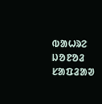ᱵᱟᱦᱨᱮ ᱡᱚᱱᱚᱲ
ᱥᱟᱯᱲᱟᱣ